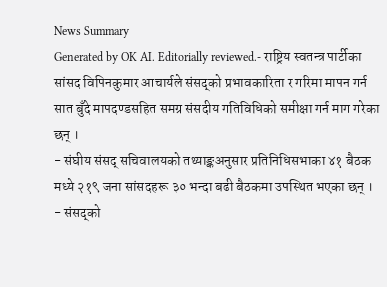News Summary
Generated by OK AI. Editorially reviewed.- राष्ट्रिय स्वतन्त्र पार्टीका सांसद विपिनकुमार आचार्यले संसद्को प्रभावकारिता र गरिमा मापन गर्न सात बुँदे मापदण्डसहित समग्र संसदीय गतिविधिको समीक्षा गर्न माग गरेका छन् ।
- संघीय संसद् सचिवालयको तथ्याङ्कअनुसार प्रतिनिधिसभाका ४१ बैठक मध्ये २१९ जना सांसदहरू ३० भन्दा बढी बैठकमा उपस्थित भएका छन् ।
- संसद्को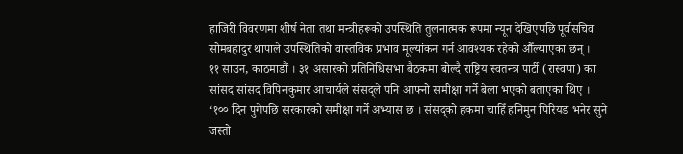हाजिरी विवरणमा शीर्ष नेता तथा मन्त्रीहरूको उपस्थिति तुलनात्मक रूपमा न्यून देखिएपछि पूर्वसचिव सोमबहादुर थापाले उपस्थितिको वास्तविक प्रभाव मूल्यांकन गर्न आवश्यक रहेको औँल्याएका छन् ।
११ साउन, काठमाडौं । ३१ असारको प्रतिनिधिसभा बैठकमा बोल्दै राष्ट्रिय स्वतन्त्र पार्टी (रास्वपा) का सांसद सांसद विपिनकुमार आचार्यले संसद्ले पनि आफ्नो समीक्षा गर्ने बेला भएको बताएका थिए । ‘१०० दिन पुगेपछि सरकारको समीक्षा गर्ने अभ्यास छ । संसद्को हकमा चाहिँ हनिमुन पिरियड भनेर सुने जस्तो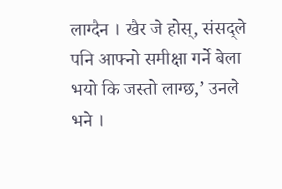लाग्दैन । खैर जे होस्, संसद्ले पनि आफ्नो समीक्षा गर्ने बेला भयो कि जस्तो लाग्छ,’ उनले भने ।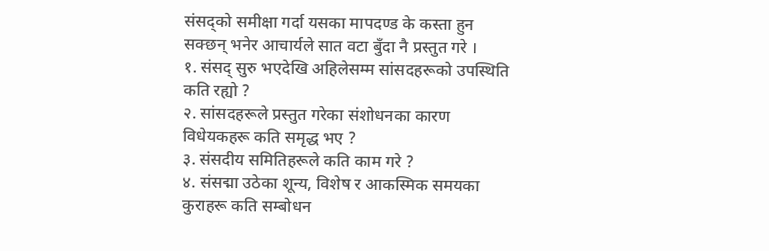संसद्को समीक्षा गर्दा यसका मापदण्ड के कस्ता हुन सक्छन् भनेर आचार्यले सात वटा बुँदा नै प्रस्तुत गरे ।
१. संसद् सुरु भएदेखि अहिलेसम्म सांसदहरूको उपस्थिति कति रह्यो ?
२. सांसदहरूले प्रस्तुत गरेका संशोधनका कारण विधेयकहरू कति समृद्ध भए ?
३. संसदीय समितिहरूले कति काम गरे ?
४. संसद्मा उठेका शून्य, विशेष र आकस्मिक समयका कुराहरू कति सम्बोधन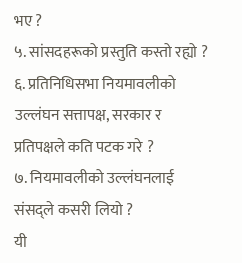भए ?
५. सांसदहरूको प्रस्तुति कस्तो रह्यो ?
६. प्रतिनिधिसभा नियमावलीको उल्लंघन सत्तापक्ष, सरकार र प्रतिपक्षले कति पटक गरे ?
७. नियमावलीको उल्लंघनलाई संसद्ले कसरी लियो ?
यी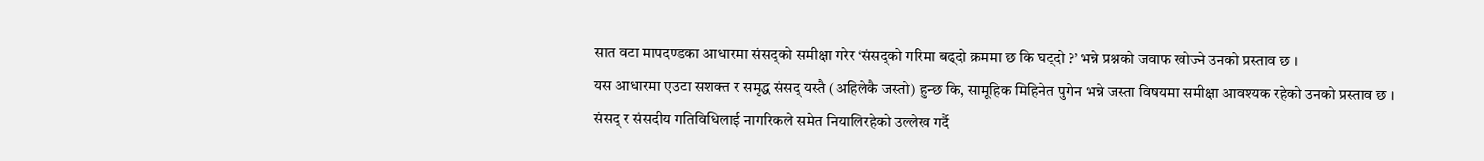सात वटा मापदण्डका आधारमा संसद्को समीक्षा गरेर ‘संसद्को गरिमा बढ्दो क्रममा छ कि घट्दो ?’ भन्ने प्रश्नको जवाफ खोज्ने उनको प्रस्ताव छ ।
यस आधारमा एउटा सशक्त र समृद्ध संसद् यस्तै (अहिलेकै जस्तो) हुन्छ कि, सामूहिक मिहिनेत पुगेन भन्ने जस्ता विषयमा समीक्षा आवश्यक रहेको उनको प्रस्ताव छ ।
संसद् र संसदीय गतिविधिलाई नागरिकले समेत नियालिरहेको उल्लेख गर्दै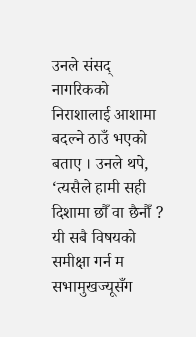उनले संसद् नागरिकको निराशालाई आशामा बदल्ने ठाउँ भएको बताए । उनले थपे, ‘त्यसैले हामी सही दिशामा छौँ वा छैनौँ ? यी सबै विषयको समीक्षा गर्न म सभामुखज्यूसँग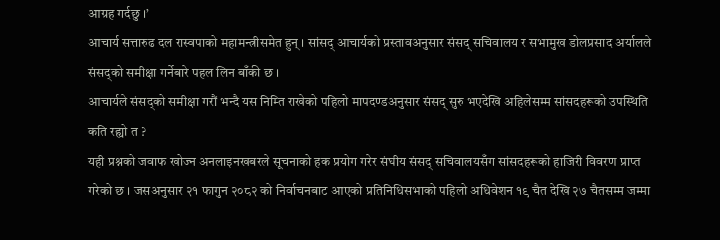आग्रह गर्दछु ।’
आचार्य सत्तारुढ दल रास्वपाको महामन्त्रीसमेत हुन् । सांसद् आचार्यको प्रस्तावअनुसार संसद् सचिवालय र सभामुख डोलप्रसाद अर्यालले संसद्को समीक्षा गर्नेबारे पहल लिन बाँकी छ ।
आचार्यले संसद्को समीक्षा गरौं भन्दै यस निम्ति राखेको पहिलो मापदण्डअनुसार संसद् सुरु भएदेखि अहिलेसम्म सांसदहरूको उपस्थिति कति रह्यो त ?
यही प्रश्नको जवाफ खोज्न अनलाइनखबरले सूचनाको हक प्रयोग गरेर संघीय संसद् सचिवालयसँग सांसदहरूको हाजिरी विवरण प्राप्त गरेको छ । जसअनुसार २१ फागुन २०८२ को निर्वाचनबाट आएको प्रतिनिधिसभाको पहिलो अधिवेशन १९ चैत देखि २७ चैतसम्म जम्मा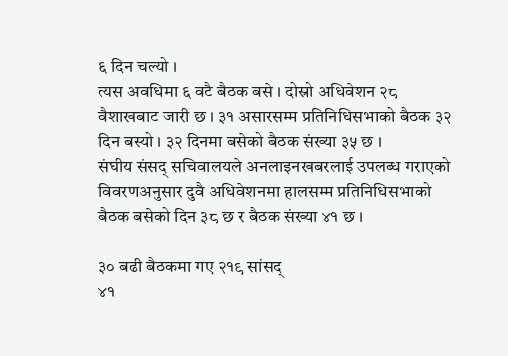६ दिन चल्यो ।
त्यस अवधिमा ६ वटै बैठक बसे । दोस्रो अधिवेशन २८ वैशाखबाट जारी छ । ३१ असारसम्म प्रतिनिधिसभाको बैठक ३२ दिन बस्यो । ३२ दिनमा बसेको बैठक संख्या ३५ छ ।
संघीय संसद् सचिवालयले अनलाइनखबरलाई उपलब्ध गराएको विवरणअनुसार दुवै अधिवेशनमा हालसम्म प्रतिनिधिसभाको बैठक बसेको दिन ३८ छ र बैठक संख्या ४१ छ ।

३० बढी बैठकमा गए २१९ सांसद्
४१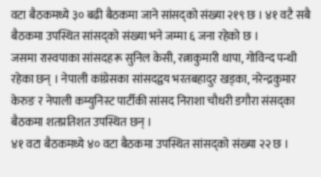वटा बैठकमध्ये ३० बढी बैठकमा जाने सांसद्को संख्या २१९ छ । ४१ वटै सबै बैठकमा उपस्थित सांसद्को संख्या भने जम्मा ६ जना रहेको छ ।
जसमा रास्वपाका सांसदहरू सुनिल केसी, रत्नाकुमारी थापा, गोविन्द पन्थी रहेका छन् । नेपाली कांग्रेसका सांसदद्वय भरतबहादुर खड्का, नरेन्द्रकुमार केरुङ र नेपाली कम्युनिस्ट पार्टीकी सांसद निराशा चौधरी डगौरा संसद्का बैठकमा शतप्रतिशत उपस्थित छन् ।
४१ वटा बैठकमध्ये ४० वटा बैठकमा उपस्थित सांसद्को संख्या २२ छ ।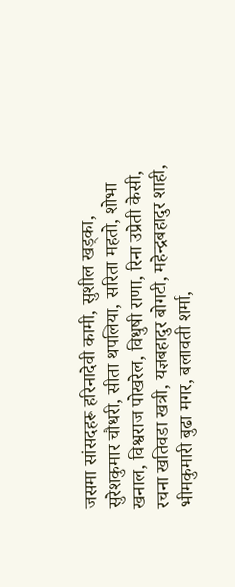जसमा सांसदहरू हरिनादेवी कामी, सुशील खड्का, सुरेशकुमार चौधरी, सीता थपलिया, सरिता महतो, शोभा खनाल, विश्वराज पोखरेल, विधुषी राणा, रिना उप्रेती केसी, रचना खतिवडा खत्री, यज्ञबहादुर बोगटी, महेन्द्रबहादुर शाही, भीमकुमारी बुढा मगर, बलावती शर्मा,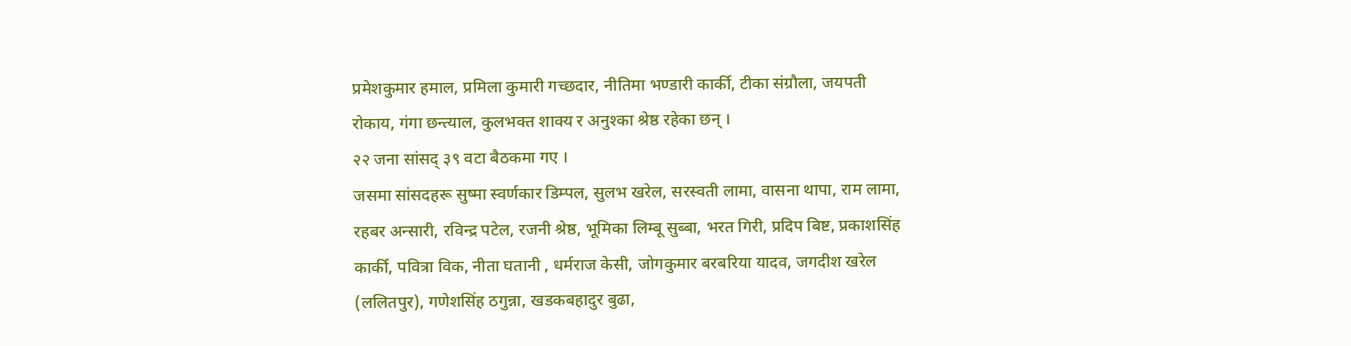प्रमेशकुमार हमाल, प्रमिला कुमारी गच्छदार, नीतिमा भण्डारी कार्की, टीका संग्रौला, जयपती रोकाय, गंगा छन्त्याल, कुलभक्त शाक्य र अनुश्का श्रेष्ठ रहेका छन् ।
२२ जना सांसद् ३९ वटा बैठकमा गए ।
जसमा सांसदहरू सुष्मा स्वर्णकार डिम्पल, सुलभ खरेल, सरस्वती लामा, वासना थापा, राम लामा, रहबर अन्सारी, रविन्द्र पटेल, रजनी श्रेष्ठ, भूमिका लिम्बू सुब्बा, भरत गिरी, प्रदिप बिष्ट, प्रकाशसिंह कार्की, पवित्रा विक, नीता घतानी , धर्मराज केसी, जोगकुमार बरबरिया यादव, जगदीश खरेल (ललितपुर), गणेशसिंह ठगुन्ना, खडकबहादुर बुढा,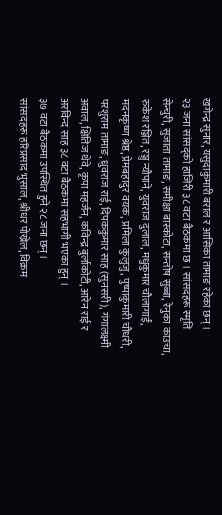खगेन्द्र सुनार, यसुदाकुमारी बराल र आसिका तामाङ रहेका छन् ।
२३ जना सांसद्को हाजिरी ३८ वटा बैठकमा छ । सांसदहरू स्मृति सेन्चुरी, सुजाता तामाङ, समीक्षा बास्कोटा, सन्तोष सुब्बा, रेनुका काउचा, रुकेश रञ्जित, रञ्जु न्यौपाने, युवराज दुलाल, मधुकुमार चौलागाईं, मदनकृष्ण श्रेष्ठ, प्रेमबहादुर वयक, प्रमिला कुलुजु, पुष्पाकुमारी चौधरी, परशुराम तामाङ, ध्रुवराज राई, दिपककुमार साह (सुनसरी), गंगालक्ष्मी अवाल, क्षितिज थेवे, कृपा महर्जन, कविन्द्र बुर्लाकोटी, आरेन राई र अरविन्द साह ३८ वटा बैठकमा सहभागी भएका हुन् ।
३७ वटा बैठकमा उपस्थित हुने २८ जना छन् ।
सांसदहरू हरिप्रसाद भुसाल, श्रीधर पोख्रेल, विक्रम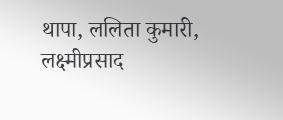थापा, ललिता कुमारी, लक्ष्मीप्रसाद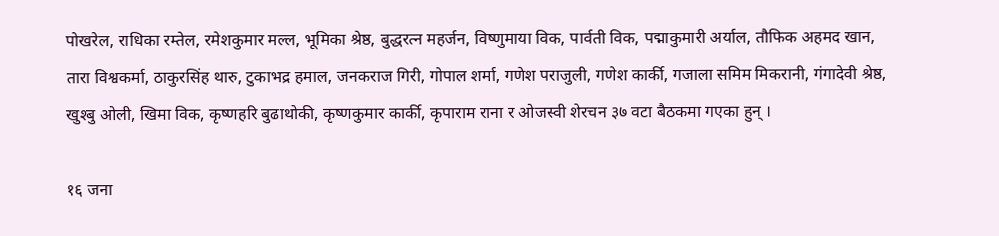पोखरेल, राधिका रम्तेल, रमेशकुमार मल्ल, भूमिका श्रेष्ठ, बुद्धरत्न महर्जन, विष्णुमाया विक, पार्वती विक, पद्माकुमारी अर्याल, तौफिक अहमद खान, तारा विश्वकर्मा, ठाकुरसिंह थारु, टुकाभद्र हमाल, जनकराज गिरी, गोपाल शर्मा, गणेश पराजुली, गणेश कार्की, गजाला समिम मिकरानी, गंगादेवी श्रेष्ठ, खुश्बु ओली, खिमा विक, कृष्णहरि बुढाथोकी, कृष्णकुमार कार्की, कृपाराम राना र ओजस्वी शेरचन ३७ वटा बैठकमा गएका हुन् ।

१६ जना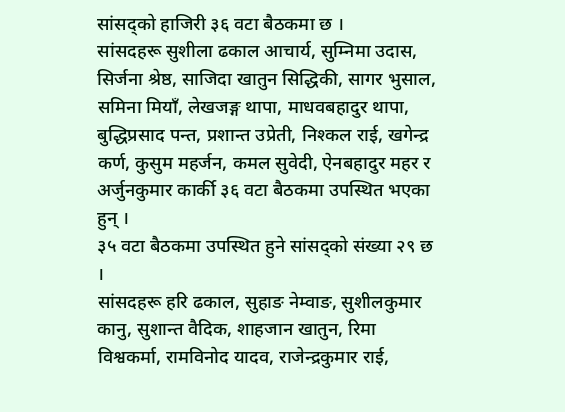सांसद्को हाजिरी ३६ वटा बैठकमा छ ।
सांसदहरू सुशीला ढकाल आचार्य, सुम्निमा उदास, सिर्जना श्रेष्ठ, साजिदा खातुन सिद्धिकी, सागर भुसाल, समिना मियाँ, लेखजङ्ग थापा, माधवबहादुर थापा, बुद्धिप्रसाद पन्त, प्रशान्त उप्रेती, निश्कल राई, खगेन्द्र कर्ण, कुसुम महर्जन, कमल सुवेदी, ऐनबहादुर महर र अर्जुनकुमार कार्की ३६ वटा बैठकमा उपस्थित भएका हुन् ।
३५ वटा बैठकमा उपस्थित हुने सांसद्को संख्या २९ छ ।
सांसदहरू हरि ढकाल, सुहाङ नेम्वाङ, सुशीलकुमार कानु, सुशान्त वैदिक, शाहजान खातुन, रिमा विश्वकर्मा, रामविनोद यादव, राजेन्द्रकुमार राई,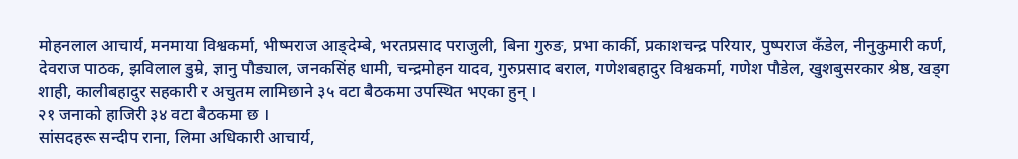मोहनलाल आचार्य, मनमाया विश्वकर्मा, भीष्मराज आङ्देम्बे, भरतप्रसाद पराजुली, बिना गुरुङ, प्रभा कार्की, प्रकाशचन्द्र परियार, पुष्पराज कँडेल, नीनुकुमारी कर्ण, देवराज पाठक, झविलाल डुम्रे, ज्ञानु पौड्याल, जनकसिंह धामी, चन्द्रमोहन यादव, गुरुप्रसाद बराल, गणेशबहादुर विश्वकर्मा, गणेश पौडेल, खुशबुसरकार श्रेष्ठ, खड्ग शाही, कालीबहादुर सहकारी र अचुतम लामिछाने ३५ वटा बैठकमा उपस्थित भएका हुन् ।
२१ जनाको हाजिरी ३४ वटा बैठकमा छ ।
सांसदहरू सन्दीप राना, लिमा अधिकारी आचार्य,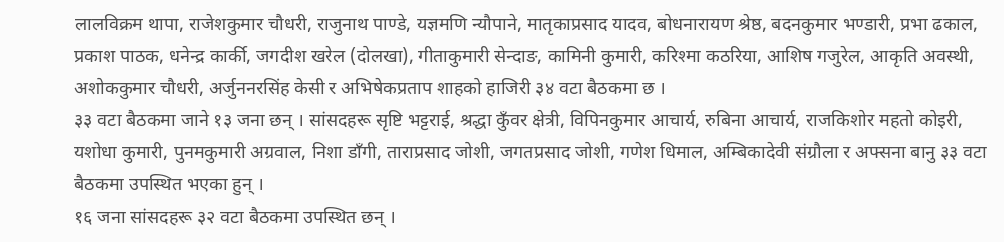लालविक्रम थापा, राजेशकुमार चौधरी, राजुनाथ पाण्डे, यज्ञमणि न्यौपाने, मातृकाप्रसाद यादव, बोधनारायण श्रेष्ठ, बदनकुमार भण्डारी, प्रभा ढकाल, प्रकाश पाठक, धनेन्द्र कार्की, जगदीश खरेल (दोलखा), गीताकुमारी सेन्दाङ, कामिनी कुमारी, करिश्मा कठरिया, आशिष गजुरेल, आकृति अवस्थी, अशोककुमार चौधरी, अर्जुननरसिंह केसी र अभिषेकप्रताप शाहको हाजिरी ३४ वटा बैठकमा छ ।
३३ वटा बैठकमा जाने १३ जना छन् । सांसदहरू सृष्टि भट्टराई, श्रद्धा कुँवर क्षेत्री, विपिनकुमार आचार्य, रुबिना आचार्य, राजकिशोर महतो कोइरी, यशोधा कुमारी, पुनमकुमारी अग्रवाल, निशा डाँगी, ताराप्रसाद जोशी, जगतप्रसाद जोशी, गणेश धिमाल, अम्बिकादेवी संग्रौला र अफ्सना बानु ३३ वटा बैठकमा उपस्थित भएका हुन् ।
१६ जना सांसदहरू ३२ वटा बैठकमा उपस्थित छन् ।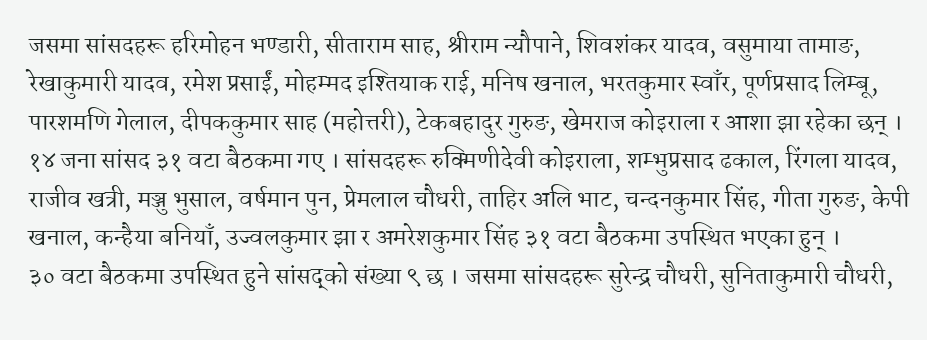जसमा सांसदहरू हरिमोहन भण्डारी, सीताराम साह, श्रीराम न्यौपाने, शिवशंकर यादव, वसुमाया तामाङ, रेखाकुमारी यादव, रमेश प्रसाईं, मोहम्मद इश्तियाक राई, मनिष खनाल, भरतकुमार स्वाँर, पूर्णप्रसाद लिम्बू, पारशमणि गेलाल, दीपककुमार साह (महोत्तरी), टेकबहादुर गुरुङ, खेमराज कोइराला र आशा झा रहेका छन् ।
१४ जना सांसद ३१ वटा बैठकमा गए । सांसदहरू रुक्मिणीदेवी कोइराला, शम्भुप्रसाद ढकाल, रिंगला यादव, राजीव खत्री, मञ्जु भुसाल, वर्षमान पुन, प्रेमलाल चौधरी, ताहिर अलि भाट, चन्दनकुमार सिंह, गीता गुरुङ, केपी खनाल, कन्हैया बनियाँ, उज्वलकुमार झा र अमरेशकुमार सिंह ३१ वटा बैठकमा उपस्थित भएका हुन् ।
३० वटा बैठकमा उपस्थित हुने सांसद्को संख्या ९ छ । जसमा सांसदहरू सुरेन्द्र चौधरी, सुनिताकुमारी चौधरी,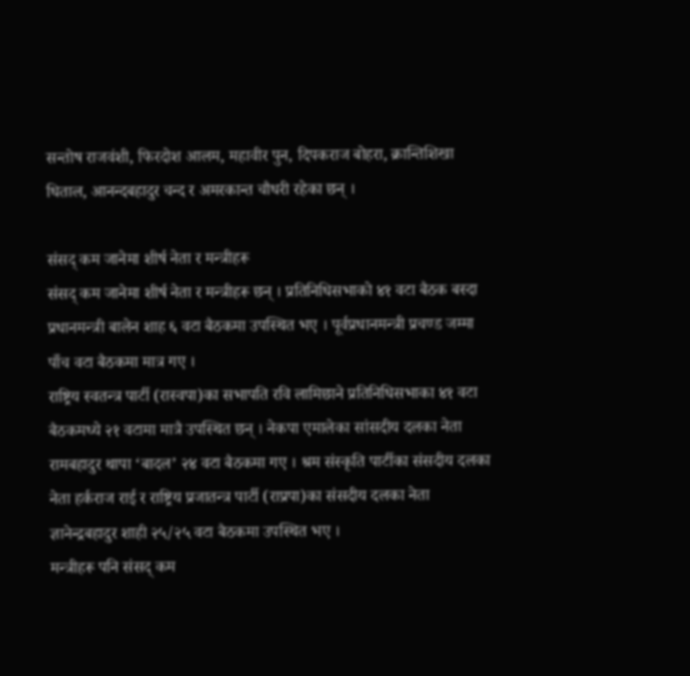सन्तोष राजवंशी, फिरदोश आलम, महावीर पुन, दिपकराज बोहरा, क्रान्तिशिखा धिताल, आनन्दबहादुर चन्द र अमरकान्त चौधरी रहेका छन् ।

संसद् कम जानेमा शीर्ष नेता र मन्त्रीहरू
संसद् कम जानेमा शीर्ष नेता र मन्त्रीहरू छन् । प्रतिनिधिसभाको ४१ वटा बैठक बस्दा प्रधानमन्त्री बालेन शाह ६ वटा बैठकमा उपस्थित भए । पूर्वप्रधानमन्त्री प्रचण्ड जम्मा पाँच वटा बैठकमा मात्र गए ।
राष्ट्रिय स्वतन्त्र पार्टी (रास्वपा)का सभापति रवि लामिछाने प्रतिनिधिसभाका ४१ वटा बैठकमध्ये २१ वटामा मात्रै उपस्थित छन् । नेकपा एमालेका सांसदीय दलका नेता रामबहादुर थापा ‘बादल’ २४ वटा बैठकमा गए । श्रम संस्कृति पार्टीका संसदीय दलका नेता हर्कराज राई र राष्ट्रिय प्रजातन्त्र पार्टी (राप्रपा)का संसदीय दलका नेता ज्ञानेन्द्रबहादुर शाही २५/२५ वटा बैठकमा उपस्थित भए ।
मन्त्रीहरू पनि संसद् कम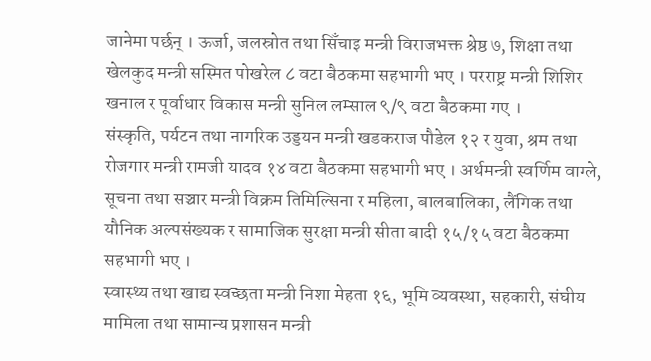जानेमा पर्छन् । ऊर्जा, जलस्रोत तथा सिँचाइ मन्त्री विराजभक्त श्रेष्ठ ७, शिक्षा तथा खेलकुद मन्त्री सस्मित पोखरेल ८ वटा बैठकमा सहभागी भए । परराष्ट्र मन्त्री शिशिर खनाल र पूर्वाधार विकास मन्त्री सुनिल लम्साल ९/९ वटा बैठकमा गए ।
संस्कृति, पर्यटन तथा नागरिक उड्डयन मन्त्री खडकराज पौडेल १२ र युवा, श्रम तथा रोजगार मन्त्री रामजी यादव १४ वटा बैठकमा सहभागी भए । अर्थमन्त्री स्वर्णिम वाग्ले, सूचना तथा सञ्चार मन्त्री विक्रम तिमिल्सिना र महिला, बालबालिका, लैंगिक तथा यौनिक अल्पसंख्यक र सामाजिक सुरक्षा मन्त्री सीता बादी १५/१५ वटा बैठकमा सहभागी भए ।
स्वास्थ्य तथा खाद्य स्वच्छता मन्त्री निशा मेहता १६, भूमि व्यवस्था, सहकारी, संघीय मामिला तथा सामान्य प्रशासन मन्त्री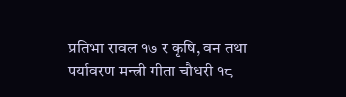प्रतिभा रावल १७ र कृषि, वन तथा पर्यावरण मन्त्री गीता चौधरी १८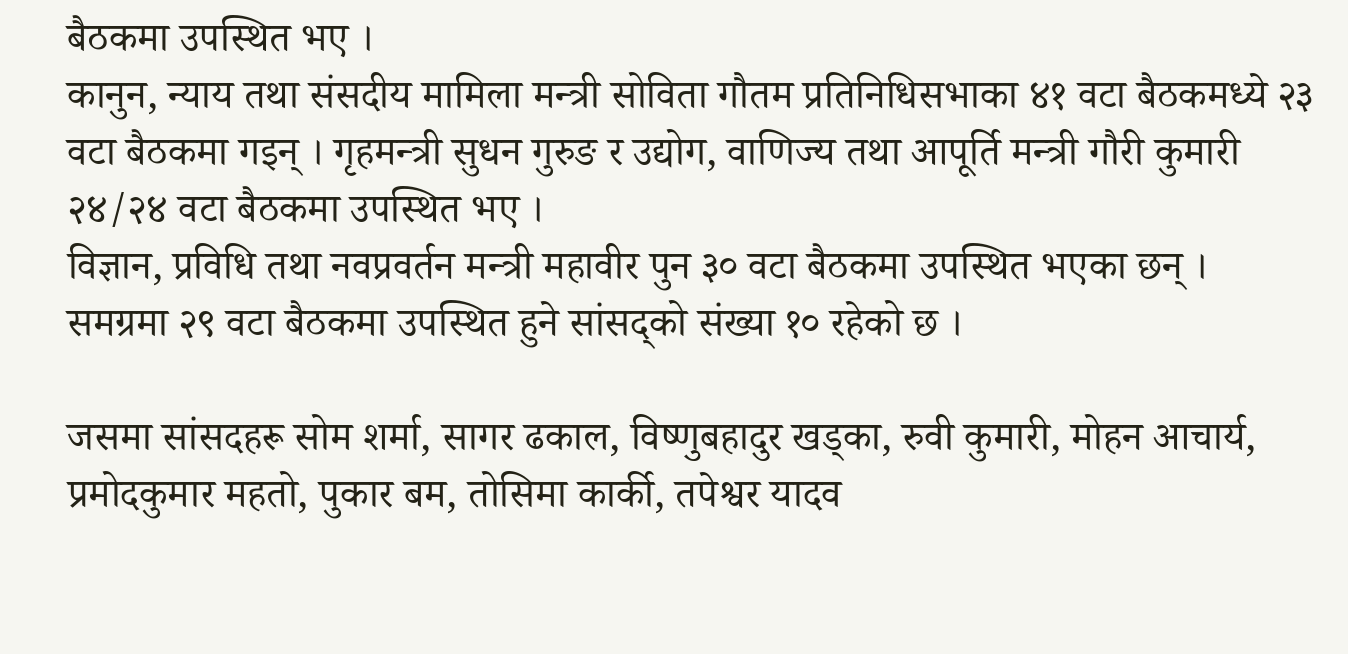बैठकमा उपस्थित भए ।
कानुन, न्याय तथा संसदीय मामिला मन्त्री सोविता गौतम प्रतिनिधिसभाका ४१ वटा बैठकमध्ये २३ वटा बैठकमा गइन् । गृहमन्त्री सुधन गुरुङ र उद्योग, वाणिज्य तथा आपूर्ति मन्त्री गौरी कुमारी २४/२४ वटा बैठकमा उपस्थित भए ।
विज्ञान, प्रविधि तथा नवप्रवर्तन मन्त्री महावीर पुन ३० वटा बैठकमा उपस्थित भएका छन् ।
समग्रमा २९ वटा बैठकमा उपस्थित हुने सांसद्को संख्या १० रहेको छ ।

जसमा सांसदहरू सोम शर्मा, सागर ढकाल, विष्णुबहादुर खड्का, रुवी कुमारी, मोहन आचार्य, प्रमोदकुमार महतो, पुकार बम, तोसिमा कार्की, तपेश्वर यादव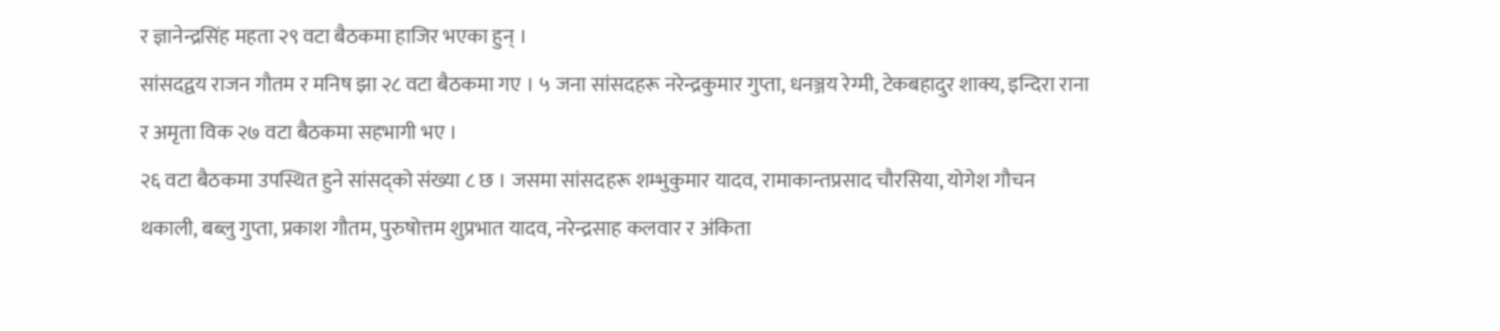र ज्ञानेन्द्रसिंह महता २९ वटा बैठकमा हाजिर भएका हुन् ।
सांसदद्वय राजन गौतम र मनिष झा २८ वटा बैठकमा गए । ५ जना सांसदहरू नरेन्द्रकुमार गुप्ता, धनञ्जय रेग्मी, टेकबहादुर शाक्य, इन्दिरा राना र अमृता विक २७ वटा बैठकमा सहभागी भए ।
२६ वटा बैठकमा उपस्थित हुने सांसद्को संख्या ८ छ । जसमा सांसदहरू शम्भुकुमार यादव, रामाकान्तप्रसाद चौरसिया, योगेश गौचन थकाली, बब्लु गुप्ता, प्रकाश गौतम, पुरुषोत्तम शुप्रभात यादव, नरेन्द्रसाह कलवार र अंकिता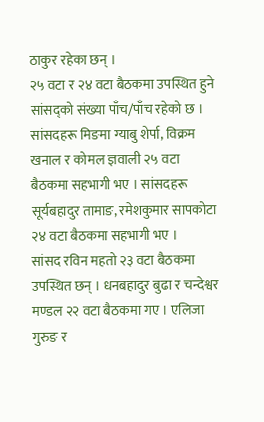ठाकुर रहेका छन् ।
२५ वटा र २४ वटा बैठकमा उपस्थित हुने सांसद्को संख्या पाँच/पाँच रहेको छ । सांसदहरू मिङमा ग्याबु शेर्पा, विक्रम खनाल र कोमल ज्ञवाली २५ वटा बैठकमा सहभागी भए । सांसदहरू सूर्यबहादुर तामाङ, रमेशकुमार सापकोटा २४ वटा बैठकमा सहभागी भए ।
सांसद रविन महतो २३ वटा बैठकमा उपस्थित छन् । धनबहादुर बुढा र चन्देश्वर मण्डल २२ वटा बैठकमा गए । एलिजा गुरुङ र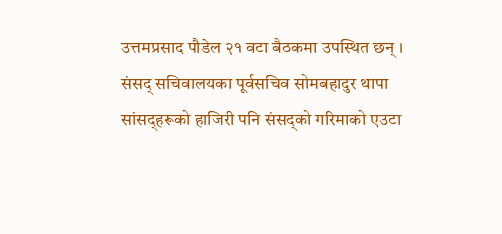उत्तमप्रसाद पौडेल २१ वटा बैठकमा उपस्थित छन् ।
संसद् सचिवालयका पूर्वसचिव सोमबहादुर थापा सांसद्हरूको हाजिरी पनि संसद्को गरिमाको एउटा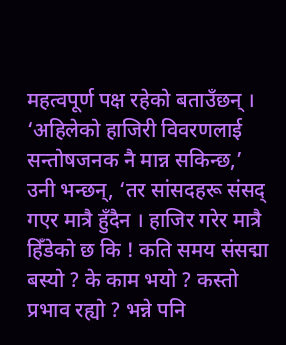महत्वपूर्ण पक्ष रहेको बताउँछन् ।
‘अहिलेको हाजिरी विवरणलाई सन्तोषजनक नै मान्न सकिन्छ,’ उनी भन्छन्, ‘तर सांसदहरू संसद् गएर मात्रै हुँदैन । हाजिर गरेर मात्रै हिँडेको छ कि ! कति समय संसद्मा बस्यो ? के काम भयो ? कस्तो प्रभाव रह्यो ? भन्ने पनि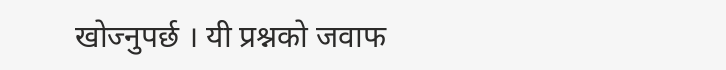खोज्नुपर्छ । यी प्रश्नको जवाफ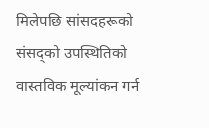मिलेपछि सांसदहरूको संसद्को उपस्थितिको वास्तविक मूल्यांकन गर्न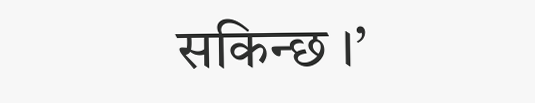सकिन्छ ।’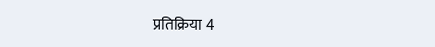प्रतिक्रिया 4